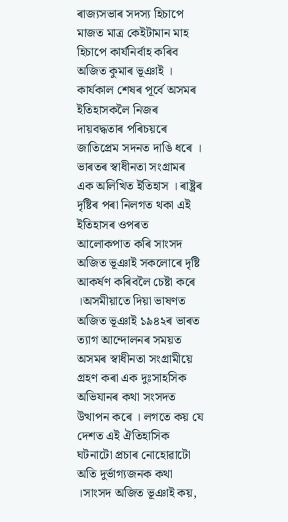ৰাজ্যসভাৰ সদস্য হিচাপে মাজত মাত্ৰ কেইটামান মাহ হিচাপে কাৰ্যনিৰ্বাহ কৰিব অজিত কুমাৰ ভূঞাই । কাৰ্যকাল শেষৰ পূৰ্বে অসমৰ ইতিহাসকলৈ নিজৰ দায়বদ্ধতাৰ পৰিচয়ৰে জাতিপ্ৰেম সদনত দাঙি ধৰে । ভাৰতৰ স্বাধীনতা সংগ্ৰামৰ এক অলিখিত ইতিহাস । ৰাষ্ট্ৰৰ দৃষ্টিৰ পৰা নিলগত থকা এই ইতিহাসৰ ওপৰত আলোকপাত কৰি সাংসদ অজিত ভূঞাই সকলোৰে দৃষ্টি আকৰ্ষণ কৰিবলৈ চেষ্টা কৰে ।অসমীয়াতে দিয়া ভাষণত অজিত ভূঞাই ১৯৪২ৰ ভাৰত ত্যাগ আন্দোলনৰ সময়ত অসমৰ স্বাধীনতা সংগ্ৰামীয়ে গ্ৰহণ কৰা এক দুঃসাহসিক অভিযানৰ কথা সংসদত উত্থাপন কৰে । লগতে কয় যে দেশত এই ঐতিহাসিক ঘটনাটো প্ৰচাৰ নোহোৱাটো অতি দুৰ্ভাগ্যজনক কথা ।সাংসদ অজিত ভূঞাই কয়,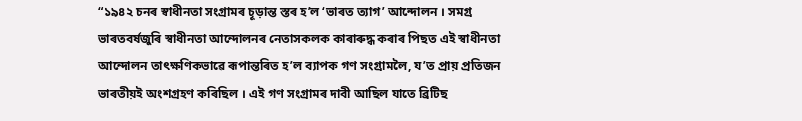“১৯৪২ চনৰ স্বাধীনতা সংগ্ৰামৰ চূড়ান্ত স্তৰ হ’ল ‘ভাৰত ত্যাগ’ আন্দোলন । সমগ্ৰ ভাৰতবৰ্ষজুৰি স্বাধীনতা আন্দোলনৰ নেতাসকলক কাৰাৰুদ্ধ কৰাৰ পিছত এই স্বাধীনতা আন্দোলন তাৎক্ষণিকভাৱে ৰূপান্তৰিত হ’ল ব্যাপক গণ সংগ্ৰামলৈ, য’ত প্ৰায় প্ৰতিজন ভাৰতীয়ই অংশগ্ৰহণ কৰিছিল । এই গণ সংগ্ৰামৰ দাবী আছিল যাতে ব্ৰিটিছ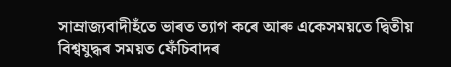সাম্ৰাজ্যবাদীহঁতে ভাৰত ত্যাগ কৰে আৰু একেসময়তে দ্বিতীয় বিশ্বযুদ্ধৰ সময়ত ফেঁচিবাদৰ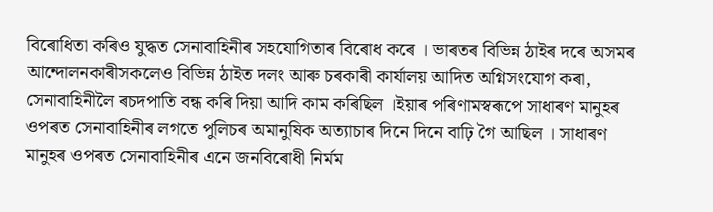বিৰোধিতা কৰিও যুদ্ধত সেনাবাহিনীৰ সহযোগিতাৰ বিৰোধ কৰে । ভাৰতৰ বিভিন্ন ঠাইৰ দৰে অসমৰ আন্দোলনকাৰীসকলেও বিভিন্ন ঠাইত দলং আৰু চৰকাৰী কাৰ্যালয় আদিত অগ্নিসংযোগ কৰা, সেনাবাহিনীলৈ ৰচদপাতি বন্ধ কৰি দিয়া আদি কাম কৰিছিল ।ইয়াৰ পৰিণামস্বৰূপে সাধাৰণ মানুহৰ ওপৰত সেনাবাহিনীৰ লগতে পুলিচৰ অমানুষিক অত্যাচাৰ দিনে দিনে বাঢ়ি গৈ আছিল । সাধাৰণ মানুহৰ ওপৰত সেনাবাহিনীৰ এনে জনবিৰোধী নিৰ্মম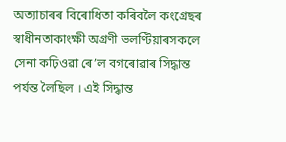অত্যাচাৰৰ বিৰোধিতা কৰিবলৈ কংগ্ৰেছৰ স্বাধীনতাকাংক্ষী অগ্ৰণী ভলণ্টিয়াৰসকলে সেনা কঢ়িওৱা ৰে’ল বগৰোৱাৰ সিদ্ধান্ত পৰ্যন্ত লৈছিল । এই সিদ্ধান্ত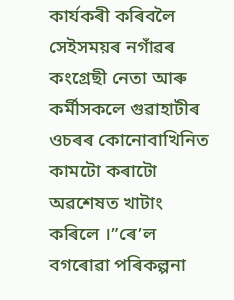কাৰ্যকৰী কৰিবলৈ সেইসময়ৰ নগাঁৱৰ কংগ্ৰেছী নেতা আৰু কৰ্মীসকলে গুৱাহাটীৰ ওচৰৰ কোনোবাখিনিত কামটো কৰাটো অৱশেষত খাটাং কৰিলে ।”ৰে’ল বগৰোৱা পৰিকল্পনা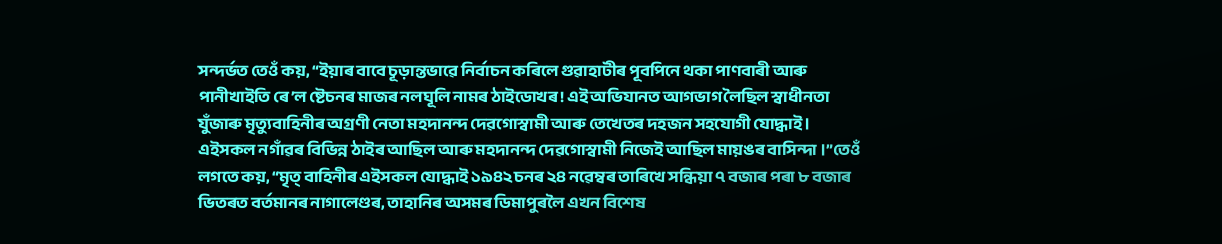সন্দৰ্ভত তেওঁ কয়, “ইয়াৰ বাবে চূড়ান্তভাৱে নিৰ্বাচন কৰিলে গুৱাহাটীৰ পূবপিনে থকা পাণবাৰী আৰু পানীখাইতি ৰে’ল ষ্টেচনৰ মাজৰ নলঘূলি নামৰ ঠাইডোখৰ ! এই অভিযানত আগভাগ লৈছিল স্বাধীনতা যুঁজাৰু মৃত্যুবাহিনীৰ অগ্ৰণী নেতা মহদানন্দ দেৱগোস্বামী আৰু তেখেতৰ দহজন সহযোগী যোদ্ধাই । এইসকল নগাঁৱৰ বিভিন্ন ঠাইৰ আছিল আৰু মহদানন্দ দেৱগোস্বামী নিজেই আছিল মায়ঙৰ বাসিন্দা ।”তেওঁ লগতে কয়, “মৃত্ বাহিনীৰ এইসকল যোদ্ধাই ১৯৪২ চনৰ ২৪ নৱেম্বৰ তাৰিখে সন্ধিয়া ৭ বজাৰ পৰা ৮ বজাৰ ভিতৰত বৰ্তমানৰ নাগালেণ্ডৰ, তাহানিৰ অসমৰ ডিমাপুৰলৈ এখন বিশেষ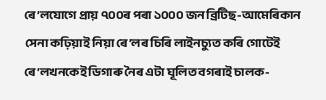ৰে’লযোগে প্ৰায় ৭০০ৰ পৰা ১০০০ জন ব্ৰিটিছ-আমেৰিকান সেনা কঢ়িয়াই নিয়া ৰে’লৰ চিৰি লাইনচ্যুত কৰি গোটেই ৰে’লখনকেই ডিগাৰু নৈৰ এটা ঘূলিত বগৰাই চালক-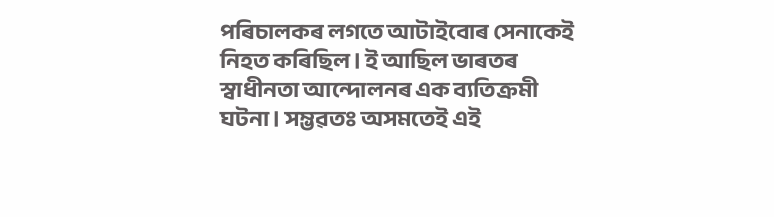পৰিচালকৰ লগতে আটাইবোৰ সেনাকেই নিহত কৰিছিল । ই আছিল ভাৰতৰ স্বাধীনতা আন্দোলনৰ এক ব্যতিক্ৰমী ঘটনা । সম্ভৱতঃ অসমতেই এই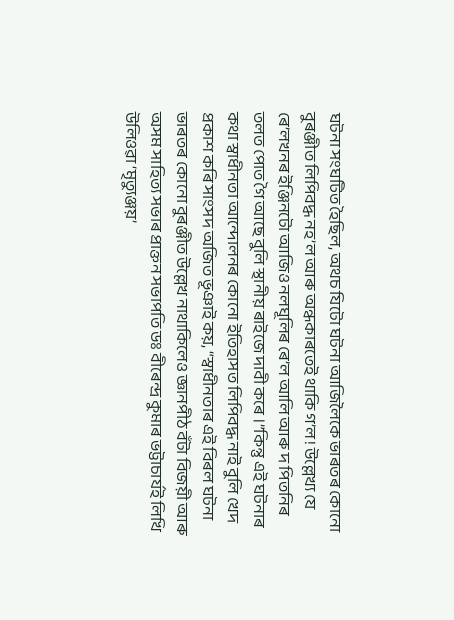ঘটনা সংঘটিত হৈছিল, অথচ যিটো ঘটনা আজিলৈকে ভাৰতৰ কোনো বুৰঞ্জীত লিপিবদ্ধ নহ’ল আৰু অন্ধকাৰতেই থাকি গ’ল ! উল্লেখ্য যে ৰে’লখনৰ ইঞ্জিনটো আজিও নলঘূলিৰ ৰে’ল আলি আৰু দ পিতনিৰ তলত পোত গৈ আছে বুলি স্থানীয় ৰাইজে দাবী কৰে ।”কিন্তু এই ঘটনাৰ কথা স্বাধীনতা আন্দোলনৰ কোনো ইতিহাসত লিপিবদ্ধ নাই বুলি খেদ প্ৰকাশ কৰি সাংসদ অজিত ভূঞাই কয়, “স্বাধীনতাৰ এই বিৰল ঘটনা ভাৰতৰ কোনো বুৰঞ্জীত উল্লেখ নাথাকিলেও জ্ঞানপীঠ বঁটা বিজয়ী আৰু অসম সাহিত্য সভাৰ প্ৰাক্তন সভাপতি ডঃ বীৰেন্দ্ৰ কুমাৰ ভট্টাচাৰ্যই লিখি উলিওৱা ‘মৃত্যুঞ্জয়’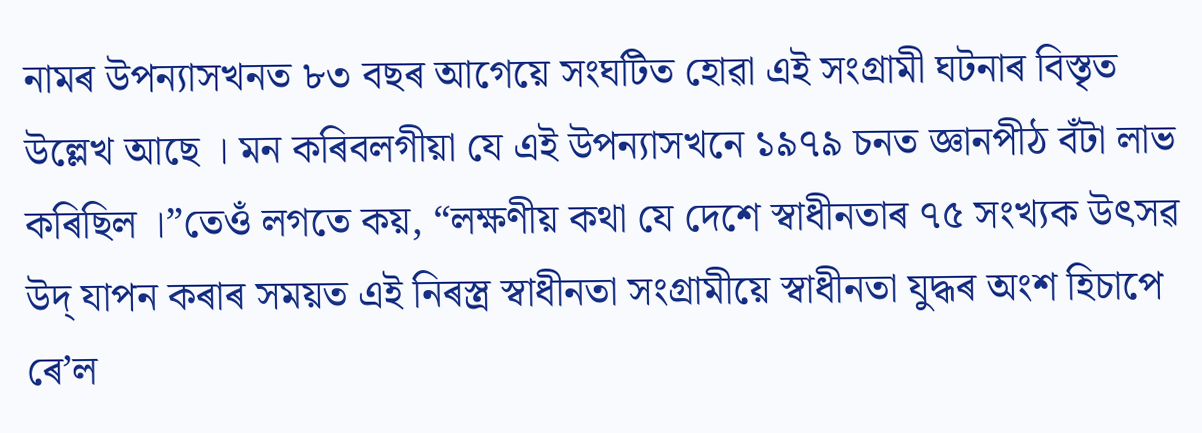নামৰ উপন্যাসখনত ৮৩ বছৰ আগেয়ে সংঘটিত হোৱা এই সংগ্ৰামী ঘটনাৰ বিস্তৃত উল্লেখ আছে । মন কৰিবলগীয়া যে এই উপন্যাসখনে ১৯৭৯ চনত জ্ঞানপীঠ বঁটা লাভ কৰিছিল ।”তেওঁ লগতে কয়, “লক্ষণীয় কথা যে দেশে স্বাধীনতাৰ ৭৫ সংখ্যক উৎসৱ উদ্ যাপন কৰাৰ সময়ত এই নিৰস্ত্ৰ স্বাধীনতা সংগ্ৰামীয়ে স্বাধীনতা যুদ্ধৰ অংশ হিচাপে ৰে’ল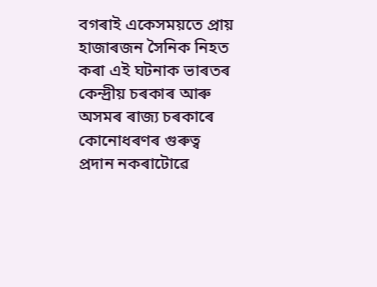বগৰাই একেসময়তে প্ৰায় হাজাৰজন সৈনিক নিহত কৰা এই ঘটনাক ভাৰতৰ কেন্দ্ৰীয় চৰকাৰ আৰু অসমৰ ৰাজ্য চৰকাৰে কোনোধৰণৰ গুৰুত্ব প্ৰদান নকৰাটোৱে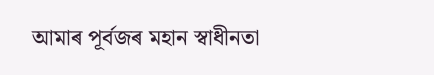আমাৰ পূৰ্বজৰ মহান স্বাধীনতা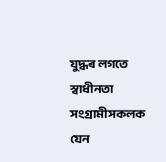যুদ্ধৰ লগতে স্বাধীনতা সংগ্ৰামীসকলক যেন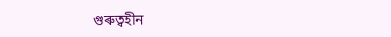গুৰুত্বহীন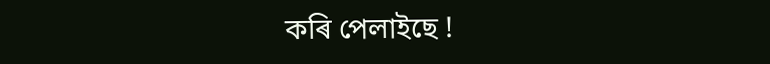কৰি পেলাইছে !